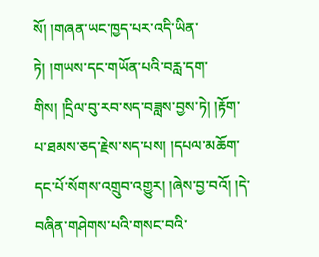སོ། །གཞན་ཡང་ཁྱད་པར་འདི་ཡིན་ཏེ། །གཡས་དང་གཡོན་པའི་བརླ་དག་གིས། །དྲིལ་བུ་རབ་སད་བཟླས་བྱས་ཏེ། །རྟོག་པ་ཐམས་ཅད་རྗེས་སད་པས། །དཔལ་མཆོག་དང་པོ་སོགས་འགྲུབ་འགྱུར། །ཞེས་བྱ་བའོ། །དེ་བཞིན་གཤེགས་པའི་གསང་བའི་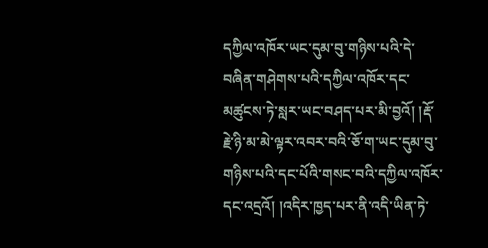དཀྱིལ་འཁོར་ཡང་དུམ་བུ་གཉིས་པའི་དེ་བཞིན་གཤེགས་པའི་དཀྱིལ་འཁོར་དང་མཚུངས་ཏེ་སླར་ཡང་བཤད་པར་མི་བྱའོ། །རྡོ་རྗེ་ཉི་མ་མེ་ལྟར་འབར་བའི་ཅོ་ག་ཡང་དུམ་བུ་གཉིས་པའི་དང་པོའི་གསང་བའི་དཀྱིལ་འཁོར་དང་འདྲའོ། །འདིར་ཁྱད་པར་ནི་འདི་ཡིན་ཏེ་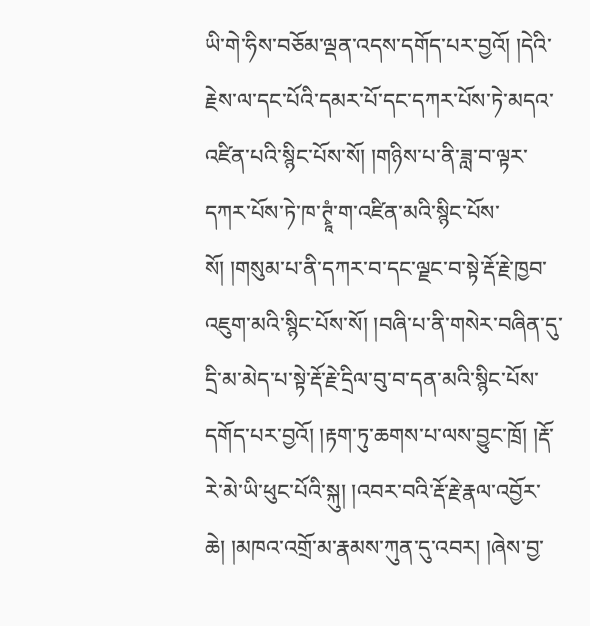ཡི་གེ་ཧིས་བཅོམ་ལྡན་འདས་དགོད་པར་བྱའོ། །དེའི་རྗེས་ལ་དང་པོའི་དམར་པོ་དང་དཀར་པོས་ཏེ་མདའ་འཛིན་པའི་སྙིང་པོས་སོ། །གཉིས་པ་ནི་ཟླ་བ་ལྟར་དཀར་པོས་ཏེ་ཁ་ཊྭཱཾ་ག་འཛིན་མའི་སྙིང་པོས་སོ། །གསུམ་པ་ནི་དཀར་བ་དང་ལྗང་བ་སྟེ་རྡོ་རྗེ་ཁྱབ་འཇུག་མའི་སྙིང་པོས་སོ། །བཞི་པ་ནི་གསེར་བཞིན་དུ་དྲི་མ་མེད་པ་སྟེ་རྡོ་རྗེ་དྲིལ་བུ་བ་དན་མའི་སྙིང་པོས་དགོད་པར་བྱའོ། །རྟག་ཏུ་ཆགས་པ་ལས་བྱུང་ཁྲོ། །རྡོ་རེ་མེ་ཡི་ཕུང་པོའི་སྐུ། །འབར་བའི་རྡོ་རྗེ་རྣལ་འབྱོར་ཆེ། །མཁའ་འགྲོ་མ་རྣམས་ཀུན་དུ་འབར། །ཞེས་བྱ་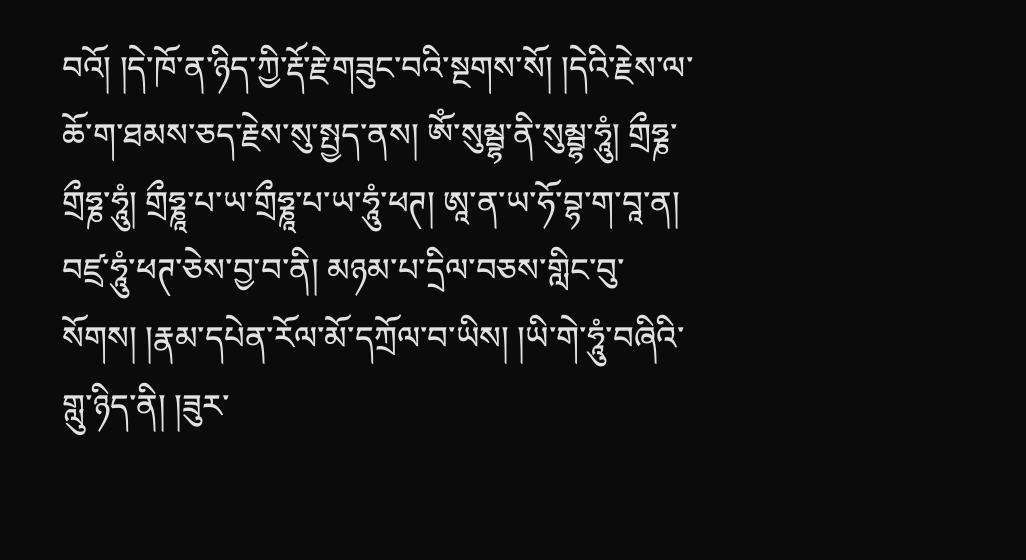བའོ། །དེ་ཁོ་ན་ཉིད་ཀྱི་རྡོ་རྗེ་གཟུང་བའི་སྔགས་སོ། །དེའི་རྗེས་ལ་ཆོ་ག་ཐམས་ཅད་རྗེས་སུ་སྤྱད་ནས། ཨོཾ་སུམྦྷ་ནི་སུམྦྷ་ཧཱུཾ། གྲྀཧྞ་གྲྀཧྞ་ཧཱུཾ། གྲྀཧྞཱ་པ་ཡ་གྲྀཧྞཱ་པ་ཡ་ཧཱུཾ་ཕཊ། ཨཱ་ན་ཡ་ཧོ་བྷ་ག་བཱ་ན། བཛྲ་ཧཱུཾ་ཕཊ་ཅེས་བྱ་བ་ནི། མཉམ་པ་དྲིལ་བཅས་གླིང་བུ་སོགས། །རྣམ་དཔེན་རོལ་མོ་དཀྲོལ་བ་ཡིས། །ཡི་གེ་ཧཱུཾ་བཞིའི་གླུ་ཉིད་ནི། །ཟུར་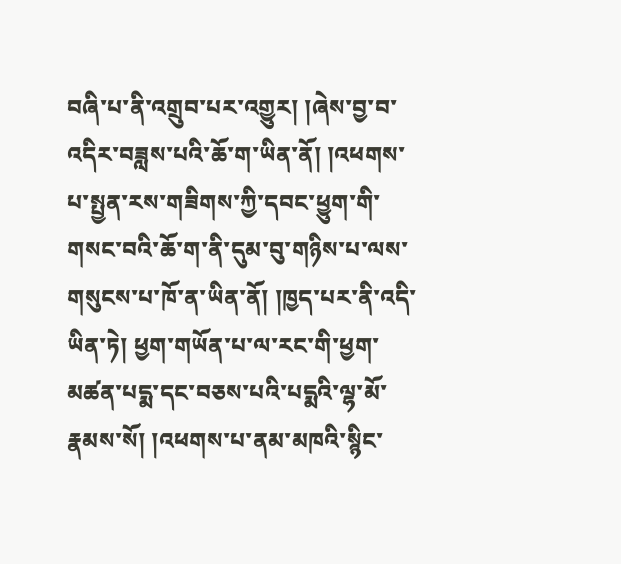བཞི་པ་ནི་འགྲུབ་པར་འགྱུར། །ཞེས་བྱ་བ་འདིར་བཟླས་པའི་ཆོ་ག་ཡིན་ནོ། །འཕགས་པ་སྤྱན་རས་གཟིགས་ཀྱི་དབང་ཕྱུག་གི་གསང་བའི་ཆོ་ག་ནི་དུམ་བུ་གཉིས་པ་ལས་གསུངས་པ་ཁོ་ན་ཡིན་ནོ། །ཁྱད་པར་ནི་འདི་ཡིན་ཏེ། ཕྱག་གཡོན་པ་ལ་རང་གི་ཕྱག་མཚན་པདྨ་དང་བཅས་པའི་པདྨའི་ལྷ་མོ་རྣམས་སོ། །འཕགས་པ་ནམ་མཁའི་སྙིང་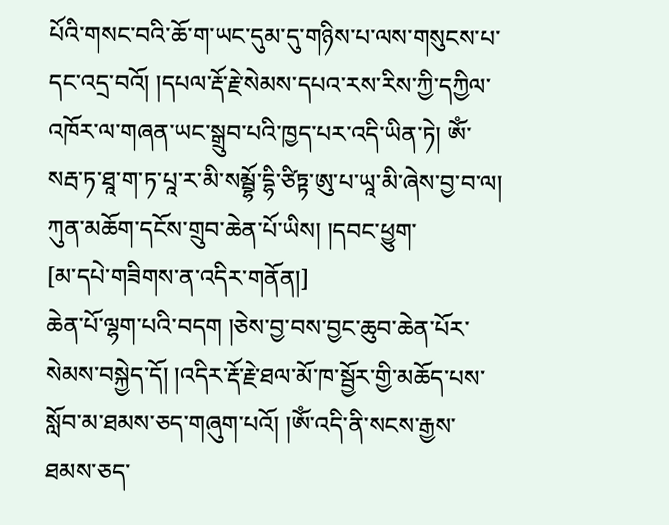པོའི་གསང་བའི་ཆོ་ག་ཡང་དུམ་དུ་གཉིས་པ་ལས་གསུངས་པ་དང་འདྲ་བའོ། །དཔལ་རྡོ་རྗེ་སེམས་དཔའ་རས་རིས་ཀྱི་དཀྱིལ་འཁོར་ལ་གཞན་ཡང་སྒྲུབ་པའི་ཁྱད་པར་འདི་ཡིན་ཏེ། ཨོཾ་སརྦ་ཏ་ཐཱ་ག་ཏ་པཱ་ར་མི་སམྦྷོ་དྷི་ཙིཏྟ་ཨུ་པ་ཡཱ་མི་ཞེས་བྱ་བ་ལ། ཀུན་མཆོག་དངོས་གྲུབ་ཆེན་པོ་ཡིས། །དབང་ཕྱུག་
[མ་དཔེ་གཟིགས་ན་འདིར་གནོན།]
ཆེན་པོ་ལྷག་པའི་བདག །ཅེས་བྱ་བས་བྱང་ཆུབ་ཆེན་པོར་སེམས་བསྐྱེད་དོ། །འདིར་རྡོ་རྗེ་ཐལ་མོ་ཁ་སྦྱོར་གྱི་མཆོད་པས་སློབ་མ་ཐམས་ཅད་གཞུག་པའོ། །ཨོཾ་འདི་ནི་སངས་རྒྱས་ཐམས་ཅད་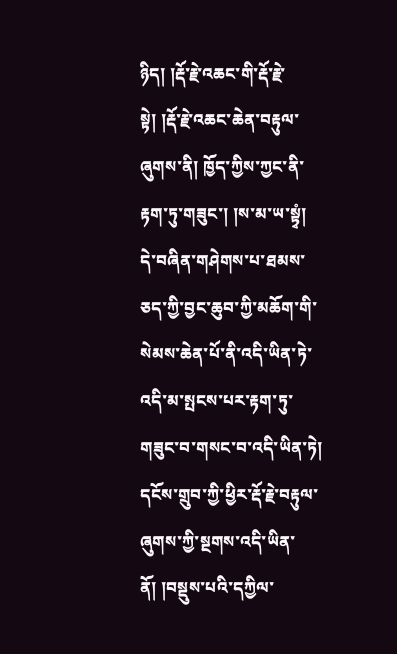ཉིད། །རྡོ་རྗེ་འཆང་གི་རྡོ་རྗེ་སྟེ། །རྡོ་རྗེ་འཆང་ཆེན་བརྟུལ་ཞུགས་ནི། ཁྱོད་ཀྱིས་ཀྱང་ནི་རྟག་ཏུ་གཟུང་། །ས་མ་ཡ་སྟྭཾ། དེ་བཞིན་གཤེགས་པ་ཐམས་ཅད་ཀྱི་བྱང་ཆུབ་ཀྱི་མཆོག་གི་སེམས་ཆེན་པོ་ནི་འདི་ཡིན་ཏེ་འདི་མ་སྤངས་པར་རྟག་ཏུ་གཟུང་བ་གསང་བ་འདི་ཡིན་ཏེ། དངོས་གྲུབ་ཀྱི་ཕྱིར་རྡོ་རྗེ་བརྟུལ་ཞུགས་ཀྱི་སྔགས་འདི་ཡིན་ནོ། །བསྡུས་པའི་དཀྱིལ་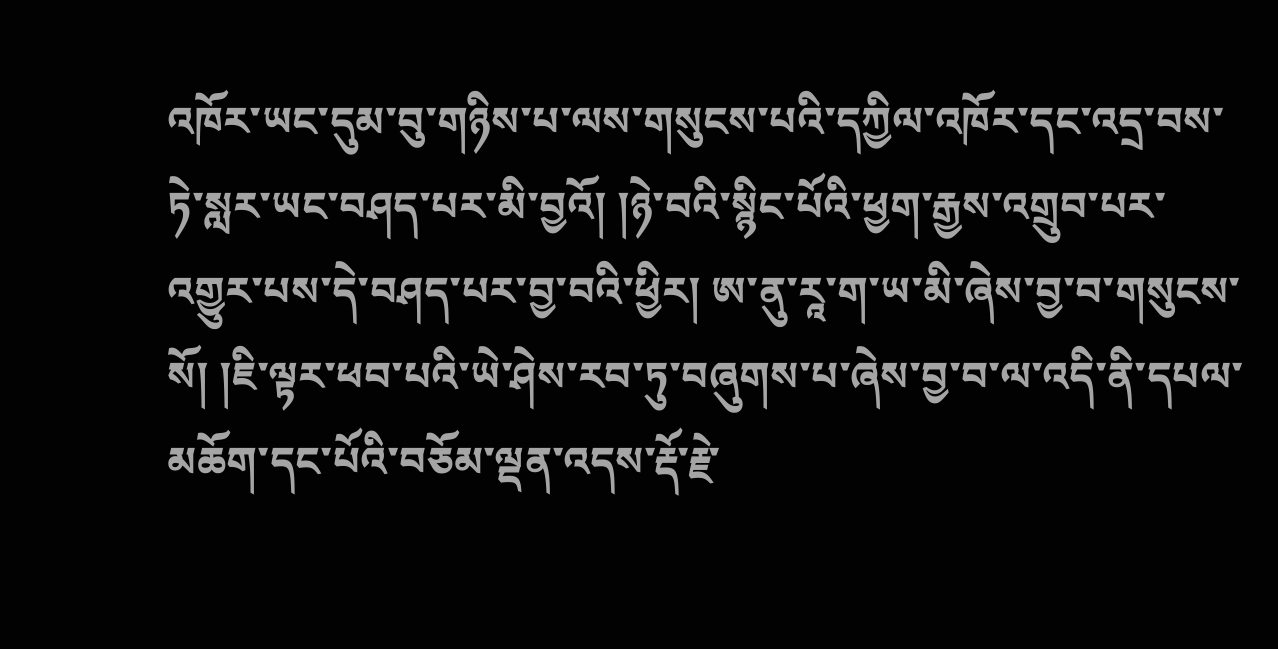འཁོར་ཡང་དུམ་བུ་གཉིས་པ་ལས་གསུངས་པའི་དཀྱིལ་འཁོར་དང་འདྲ་བས་ཏེ་སླར་ཡང་བཤད་པར་མི་བྱའོ། །ཉེ་བའི་སྙིང་པོའི་ཕྱག་རྒྱས་འགྲུབ་པར་འགྱུར་པས་དེ་བཤད་པར་བྱ་བའི་ཕྱིར། ཨ་ནུ་རཱ་ག་ཡ་མི་ཞེས་བྱ་བ་གསུངས་སོ། །ཇི་ལྟར་ཕབ་པའི་ཡེ་ཤེས་རབ་ཏུ་བཞུགས་པ་ཞེས་བྱ་བ་ལ་འདི་ནི་དཔལ་མཆོག་དང་པོའི་བཅོམ་ལྡན་འདས་རྡོ་རྗེ་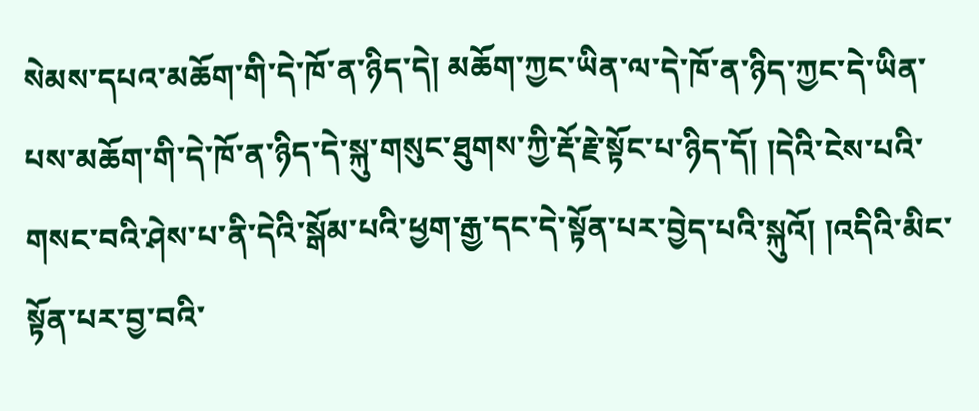སེམས་དཔའ་མཆོག་གི་དེ་ཁོ་ན་ཉིད་དེ། མཆོག་ཀྱང་ཡིན་ལ་དེ་ཁོ་ན་ཉིད་ཀྱང་དེ་ཡིན་པས་མཆོག་གི་དེ་ཁོ་ན་ཉིད་དེ་སྐུ་གསུང་ཐུགས་ཀྱི་རྡོ་རྗེ་སྟོང་པ་ཉིད་དོ། །དེའི་ངེས་པའི་གསང་བའི་ཤེས་པ་ནི་དེའི་སྒོམ་པའི་ཕྱག་རྒྱ་དང་དེ་སྟོན་པར་བྱེད་པའི་སྐུའོ། །འདིའི་མིང་སྟོན་པར་བྱ་བའི་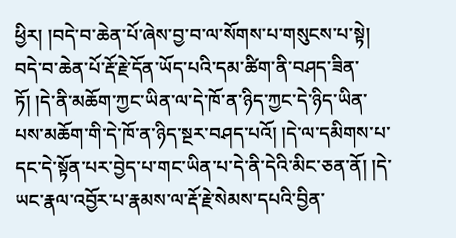ཕྱིར། །བདེ་བ་ཆེན་པོ་ཞེས་བྱ་བ་ལ་སོགས་པ་གསུངས་པ་སྟེ། བདེ་བ་ཆེན་པོ་རྡོ་རྗེ་དོན་ཡོད་པའི་དམ་ཚིག་ནི་བཤད་ཟིན་ཏོ། །དེ་ནི་མཆོག་ཀྱང་ཡིན་ལ་དེ་ཁོ་ན་ཉིད་ཀྱང་དེ་ཉིད་ཡིན་པས་མཆོག་གི་དེ་ཁོ་ན་ཉིད་སྔར་བཤད་པའོ། །དེ་ལ་དམིགས་པ་དང་དེ་སྟོན་པར་བྱེད་པ་གང་ཡིན་པ་དེ་ནི་དེའི་མིང་ཅན་ནོ། །དེ་ཡང་རྣལ་འབྱོར་པ་རྣམས་ལ་རྡོ་རྗེ་སེམས་དཔའི་བྱིན་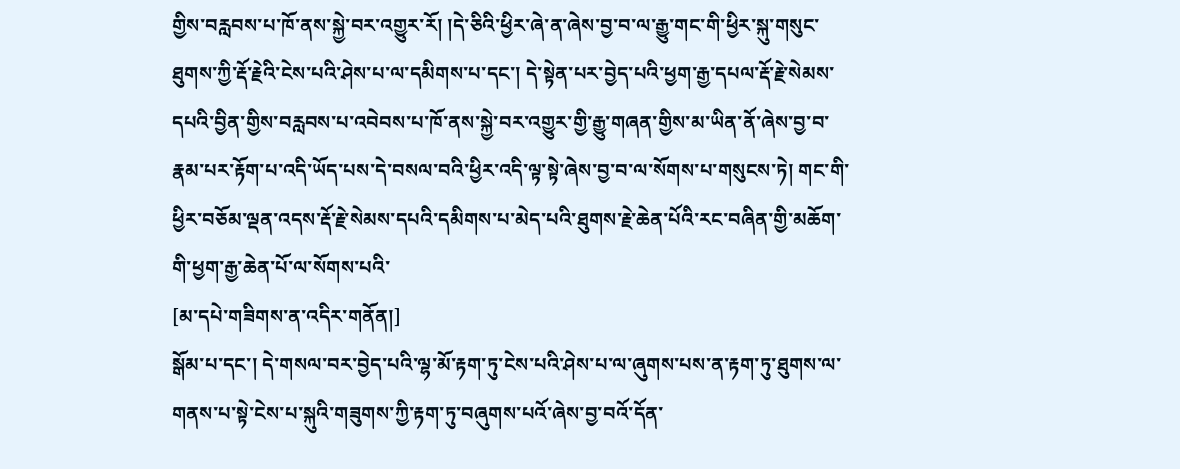གྱིས་བརླབས་པ་ཁོ་ནས་སྐྱེ་བར་འགྱུར་རོ། །དེ་ཅིའི་ཕྱིར་ཞེ་ན་ཞེས་བྱ་བ་ལ་རྒྱུ་གང་གི་ཕྱིར་སྐུ་གསུང་ཐུགས་ཀྱི་རྡོ་རྗེའི་ངེས་པའི་ཤེས་པ་ལ་དམིགས་པ་དང་། དེ་སྟེན་པར་བྱེད་པའི་ཕྱག་རྒྱ་དཔལ་རྡོ་རྗེ་སེམས་དཔའི་བྱིན་གྱིས་བརླབས་པ་འབེབས་པ་ཁོ་ནས་སྐྱེ་བར་འགྱུར་གྱི་རྒྱུ་གཞན་གྱིས་མ་ཡིན་ནོ་ཞེས་བྱ་བ་རྣམ་པར་རྟོག་པ་འདི་ཡོད་པས་དེ་བསལ་བའི་ཕྱིར་འདི་ལྟ་སྟེ་ཞེས་བྱ་བ་ལ་སོགས་པ་གསུངས་ཏེ། གང་གི་ཕྱིར་བཅོམ་ལྡན་འདས་རྡོ་རྗེ་སེམས་དཔའི་དམིགས་པ་མེད་པའི་ཐུགས་རྗེ་ཆེན་པོའི་རང་བཞིན་གྱི་མཆོག་གི་ཕྱག་རྒྱ་ཆེན་པོ་ལ་སོགས་པའི་
[མ་དཔེ་གཟིགས་ན་འདིར་གནོན།]
སྒོམ་པ་དང་། དེ་གསལ་བར་བྱེད་པའི་ལྷ་མོ་རྟག་ཏུ་ངེས་པའི་ཤེས་པ་ལ་ཞུགས་པས་ན་རྟག་ཏུ་ཐུགས་ལ་གནས་པ་སྟེ་ངེས་པ་སྐུའི་གཟུགས་ཀྱི་རྟག་ཏུ་བཞུགས་པའོ་ཞེས་བྱ་བའོ་དོན་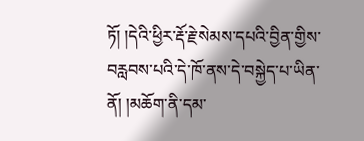ཏོ། །དེའི་ཕྱིར་རྡོ་རྗེ་སེམས་དཔའི་བྱིན་གྱིས་བརླབས་པའི་དེ་ཁོ་ནས་དེ་བསྐྱེད་པ་ཡིན་ནོ། །མཆོག་ནི་དམ་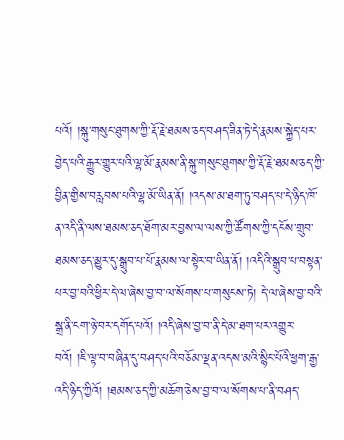པའོ། །སྐུ་གསུང་ཐུགས་ཀྱི་རྡོ་རྗེ་ཐམས་ཅད་བཤད་ཟིན་ཏེ་དེ་རྣམས་སྐྱེད་པར་བྱེད་པའི་རྒྱུར་གྱུར་པའི་ལྷ་མོ་རྣམས་ནི་སྐུ་གསུང་ཐུགས་ཀྱི་རྡོ་རྗེ་ཐམས་ཅད་ཀྱི་བྱིན་གྱིས་བརླབས་པའི་ལྷ་མོ་ཡིན་ནོ། །འདས་མ་ཐག་ཏུ་བཤད་པ་དེ་ཉིད་ཁོ་ན་འདི་ནི་ལས་ཐམས་ཅད་ཐོག་མར་བྱས་ལ་ལས་ཀྱི་ཚོགས་ཀྱི་དངོས་གྲུབ་ཐམས་ཅད་མྱུར་དུ་སྒྲུབ་པ་པོ་རྣམས་ལ་སྟེར་བ་ཡིན་ནོ། །འདིའི་སྒྲུབ་པ་བསྟན་པར་བྱ་བའི་ཕྱིར་དེ་ལ་ཞེས་བྱ་བ་ལ་སོགས་པ་གསུངས་ཏེ། དེ་ལ་ཞེས་བྱ་བའི་སྒྲ་ནི་ངག་ཉེ་བར་དགོད་པའོ། །འདི་ཞེས་བྱ་བ་ནི་དེ་མ་ཐག་པར་འགྱུར་བའོ། །ཇི་ལྟ་བ་བཞིན་དུ་བཤད་པའི་བཅོམ་ལྡན་འདས་མའི་སྙིང་པོའི་ཕྱག་རྒྱ་འདི་ཉིད་ཀྱིའོ། །ཐམས་ཅད་ཀྱི་མཆོག་ཅེས་བྱ་བ་ལ་སོགས་པ་ནི་བཤད་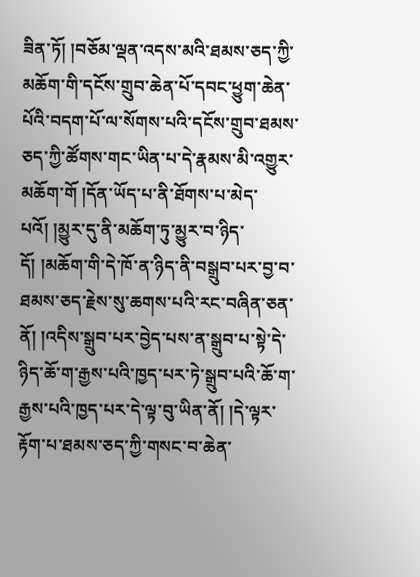ཟིན་ཏོ། །བཅོམ་ལྡན་འདས་མའི་ཐམས་ཅད་ཀྱི་མཆོག་གི་དངོས་གྲུབ་ཆེན་པོ་དབང་ཕྱུག་ཆེན་པོའི་བདག་པོ་ལ་སོགས་པའི་དངོས་གྲུབ་ཐམས་ཅད་ཀྱི་ཚོགས་གང་ཡིན་པ་དེ་རྣམས་མི་འགྱུར་མཆོག་གོ །དོན་ཡོད་པ་ནི་ཐོགས་པ་མེད་པའོ། །མྱུར་དུ་ནི་མཆོག་ཏུ་མྱུར་བ་ཉིད་དོ། །མཆོག་གི་དེ་ཁོ་ན་ཉིད་ནི་བསྒྲུབ་པར་བྱ་བ་ཐམས་ཅད་རྗེས་སུ་ཆགས་པའི་རང་བཞིན་ཅན་ནོ། །འདིས་སྒྲུབ་པར་བྱེད་པས་ན་སྒྲུབ་པ་སྟེ་དེ་ཉིད་ཆོ་ག་རྒྱས་པའི་ཁྱད་པར་ཏེ་སྒྲུབ་པའི་ཆོ་ག་རྒྱས་པའི་ཁྱད་པར་དེ་ལྟ་བུ་ཡིན་ནོ། །དེ་ལྟར་རྟོག་པ་ཐམས་ཅད་ཀྱི་གསང་བ་ཆེན་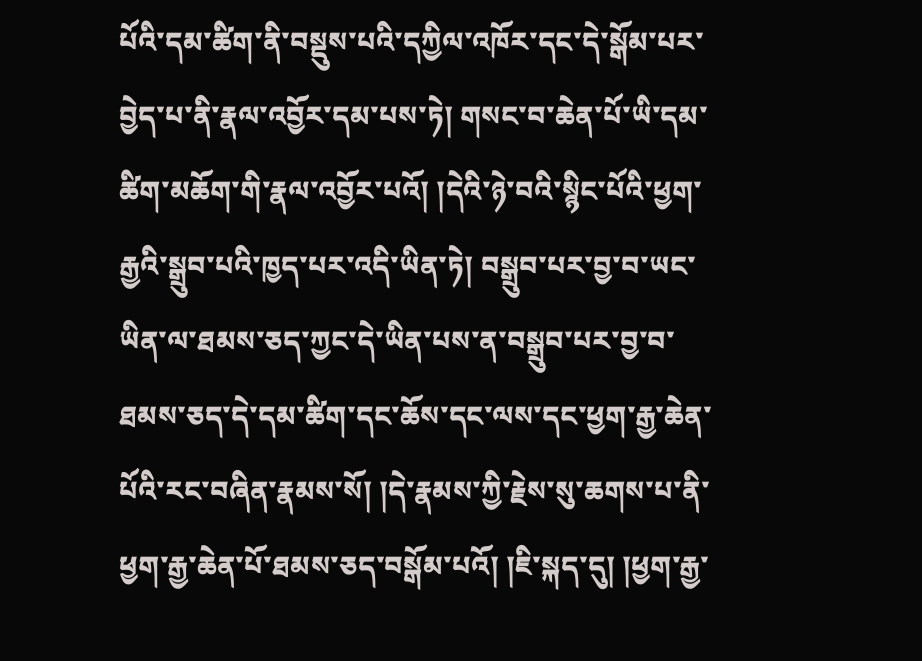པོའི་དམ་ཚིག་ནི་བསྡུས་པའི་དཀྱིལ་འཁོར་དང་དེ་སྒོམ་པར་བྱེད་པ་ནི་རྣལ་འབྱོར་དམ་པས་ཏེ། གསང་བ་ཆེན་པོ་ཡི་དམ་ཚིག་མཆོག་གི་རྣལ་འབྱོར་པའོ། །དེའི་ཉེ་བའི་སྙིང་པོའི་ཕྱག་རྒྱའི་སྒྲུབ་པའི་ཁྱད་པར་འདི་ཡིན་ཏེ། བསྒྲུབ་པར་བྱ་བ་ཡང་ཡིན་ལ་ཐམས་ཅད་ཀྱང་དེ་ཡིན་པས་ན་བསྒྲུབ་པར་བྱ་བ་ཐམས་ཅད་དེ་དམ་ཚིག་དང་ཆོས་དང་ལས་དང་ཕྱག་རྒྱ་ཆེན་པོའི་རང་བཞིན་རྣམས་སོ། །དེ་རྣམས་ཀྱི་རྗེས་སུ་ཆགས་པ་ནི་ཕྱག་རྒྱ་ཆེན་པོ་ཐམས་ཅད་བསྒོམ་པའོ། །ཇི་སྐད་དུ། །ཕྱག་རྒྱ་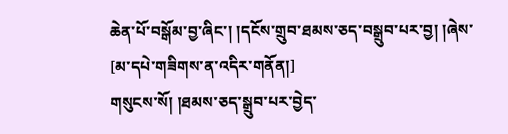ཆེན་པོ་བསྒོམ་བྱ་ཞིང་། །དངོས་གྲུབ་ཐམས་ཅད་བསྒྲུབ་པར་བྱ། །ཞེས་
[མ་དཔེ་གཟིགས་ན་འདིར་གནོན།]
གསུངས་སོ། །ཐམས་ཅད་སྒྲུབ་པར་བྱེད་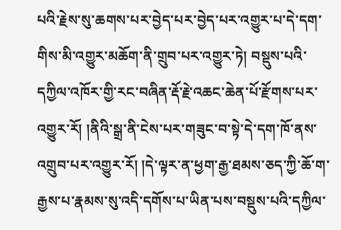པའི་རྗེས་སུ་ཆགས་པར་བྱེད་པར་བྱེད་པར་འགྱུར་པ་དེ་དག་གིས་མི་འགྱུར་མཆོག་ནི་གྲུབ་པར་འགྱུར་ཏེ། བསྡུས་པའི་དཀྱིལ་འཁོར་གྱི་རང་བཞིན་རྡོ་རྗེ་འཆང་ཆེན་པོ་རྫོགས་པར་འགྱུར་རོ། །ནིའི་སྒྲ་ནི་ངེས་པར་གཟུང་བ་སྟེ་དེ་དག་ཁོ་ནས་འགྲུབ་པར་འགྱུར་རོ། །དེ་ལྟར་ན་ཕྱག་རྒྱ་ཐམས་ཅད་ཀྱི་ཆོ་ག་རྒྱས་པ་རྣམས་སུ་འདི་དགོས་པ་ཡིན་པས་བསྡུས་པའི་དཀྱིལ་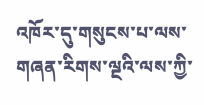འཁོར་དུ་གསུངས་པ་ལས་གཞན་རིགས་ལྔའི་ལས་ཀྱི་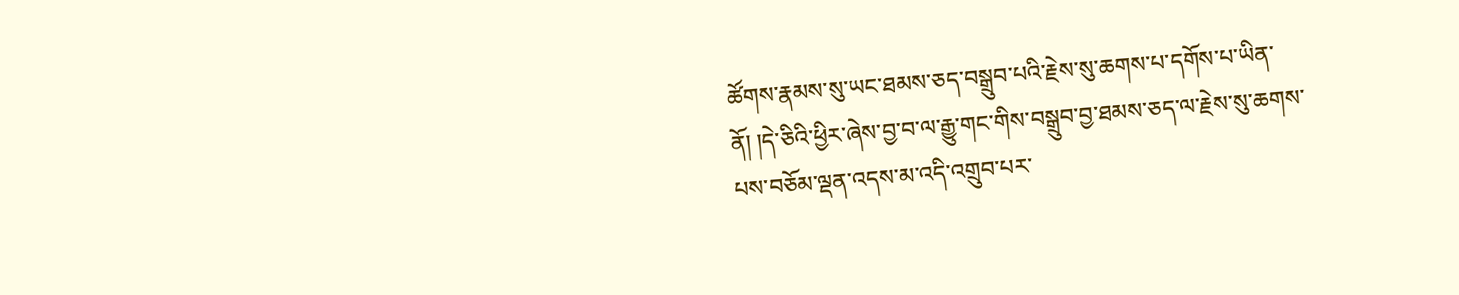ཚོགས་རྣམས་སུ་ཡང་ཐམས་ཅད་བསྒྲུབ་པའི་རྗེས་སུ་ཆགས་པ་དགོས་པ་ཡིན་ནོ། །དེ་ཅིའི་ཕྱིར་ཞེས་བྱ་བ་ལ་རྒྱུ་གང་གིས་བསྒྲུབ་བྱ་ཐམས་ཅད་ལ་རྗེས་སུ་ཆགས་པས་བཅོམ་ལྡན་འདས་མ་འདི་འགྲུབ་པར་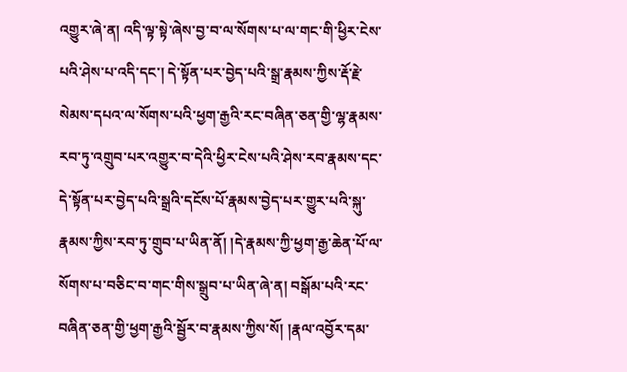འགྱུར་ཞེ་ན། འདི་ལྟ་སྟེ་ཞེས་བྱ་བ་ལ་སོགས་པ་ལ་གང་གི་ཕྱིར་ངེས་པའི་ཤེས་པ་འདི་དང་། དེ་སྟོན་པར་བྱེད་པའི་སྒྲ་རྣམས་ཀྱིས་རྡོ་རྗེ་སེམས་དཔའ་ལ་སོགས་པའི་ཕྱག་རྒྱའི་རང་བཞིན་ཅན་གྱི་ལྷ་རྣམས་རབ་ཏུ་འགྲུབ་པར་འགྱུར་བ་དེའི་ཕྱིར་ངེས་པའི་ཤེས་རབ་རྣམས་དང་དེ་སྟོན་པར་བྱེད་པའི་སྒྲའི་དངོས་པོ་རྣམས་བྱེད་པར་གྱུར་པའི་སྐུ་རྣམས་ཀྱིས་རབ་ཏུ་གྲུབ་པ་ཡིན་ནོ། །དེ་རྣམས་ཀྱི་ཕྱག་རྒྱ་ཆེན་པོ་ལ་སོགས་པ་བཅིང་བ་གང་གིས་སྒྲུབ་པ་ཡིན་ཞེ་ན། བསྒོམ་པའི་རང་བཞིན་ཅན་གྱི་ཕྱག་རྒྱའི་སྦྱོར་བ་རྣམས་ཀྱིས་སོ། །རྣལ་འབྱོར་དམ་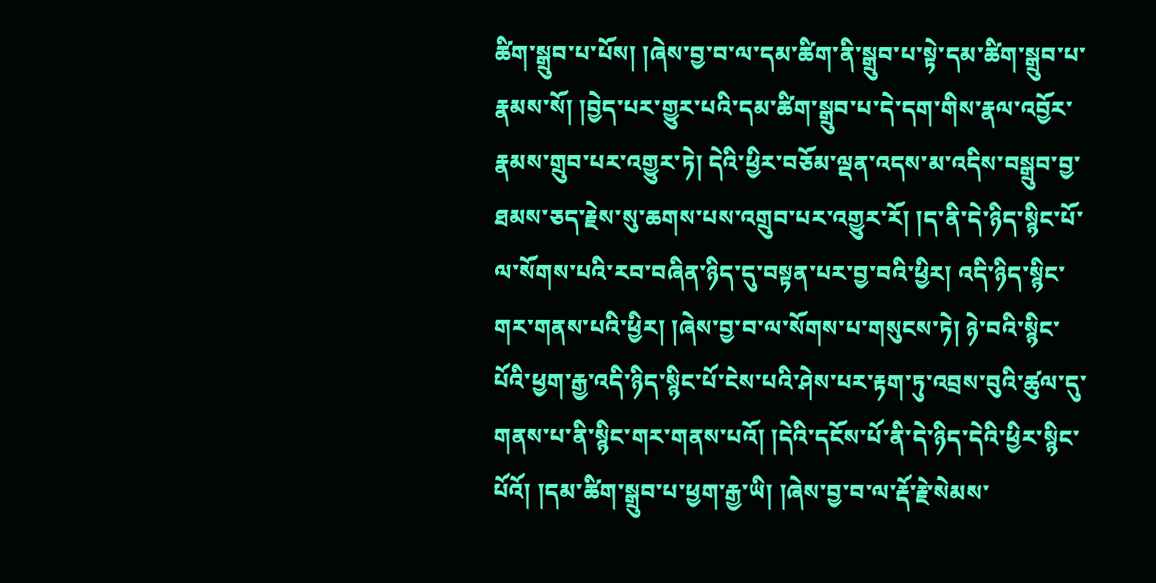ཚིག་སྒྲུབ་པ་པོས། །ཞེས་བྱ་བ་ལ་དམ་ཚིག་ནི་སྒྲུབ་པ་སྟེ་དམ་ཚིག་སྒྲུབ་པ་རྣམས་སོ། །བྱེད་པར་གྱུར་པའི་དམ་ཚིག་སྒྲུབ་པ་དེ་དག་གིས་རྣལ་འབྱོར་རྣམས་གྲུབ་པར་འགྱུར་ཏེ། དེའི་ཕྱིར་བཅོམ་ལྡན་འདས་མ་འདིས་བསྒྲུབ་བྱ་ཐམས་ཅད་རྗེས་སུ་ཆགས་པས་འགྲུབ་པར་འགྱུར་རོ། །ད་ནི་དེ་ཉིད་སྙིང་པོ་ལ་སོགས་པའི་རབ་བཞིན་ཉིད་དུ་བསྟན་པར་བྱ་བའི་ཕྱིར། འདི་ཉིད་སྙིང་གར་གནས་པའི་ཕྱིར། །ཞེས་བྱ་བ་ལ་སོགས་པ་གསུངས་ཏེ། ཉེ་བའི་སྙིང་པོའི་ཕྱག་རྒྱ་འདི་ཉིད་སྙིང་པོ་ངེས་པའི་ཤེས་པར་རྟག་ཏུ་འབྲས་བུའི་ཚུལ་དུ་གནས་པ་ནི་སྙིང་གར་གནས་པའོ། །དེའི་དངོས་པོ་ནི་དེ་ཉིད་དེའི་ཕྱིར་སྙིང་པོའོ། །དམ་ཚིག་སྒྲུབ་པ་ཕྱག་རྒྱ་ཡི། །ཞེས་བྱ་བ་ལ་རྡོ་རྗེ་སེམས་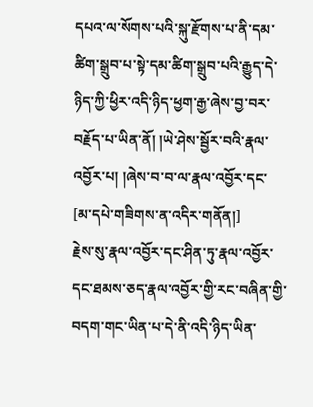དཔའ་ལ་སོགས་པའི་སྐུ་རྫོགས་པ་ནི་དམ་ཚིག་སྒྲུབ་པ་སྟེ་དམ་ཚིག་སྒྲུབ་པའི་རྒྱུད་དེ་ཉིད་ཀྱི་ཕྱིར་འདི་ཉིད་ཕྱག་རྒྱ་ཞེས་བྱ་བར་བརྗོད་པ་ཡིན་ནོ། །ཡེ་ཤེས་སྦྱོར་བའི་རྣལ་འབྱོར་པ། །ཞེས་བ་བ་ལ་རྣལ་འབྱོར་དང་
[མ་དཔེ་གཟིགས་ན་འདིར་གནོན།]
རྗེས་སུ་རྣལ་འབྱོར་དང་ཤིན་ཏུ་རྣལ་འབྱོར་དང་ཐམས་ཅད་རྣལ་འབྱོར་གྱི་རང་བཞིན་གྱི་བདག་གང་ཡིན་པ་དེ་ནི་འདི་ཉིད་ཡིན་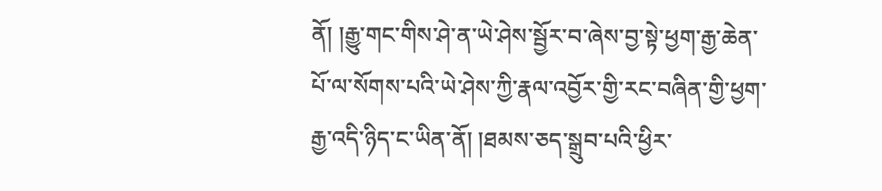ནོ། །རྒྱུ་གང་གིས་ཤེ་ན་ཡེ་ཤེས་སྦྱོར་བ་ཞེས་བྱ་སྟེ་ཕྱག་རྒྱ་ཆེན་པོ་ལ་སོགས་པའི་ཡེ་ཤེས་ཀྱི་རྣལ་འབྱོར་གྱི་རང་བཞིན་གྱི་ཕྱག་རྒྱ་འདི་ཉིད་ང་ཡིན་ནོ། །ཐམས་ཅད་སྒྲུབ་པའི་ཕྱིར་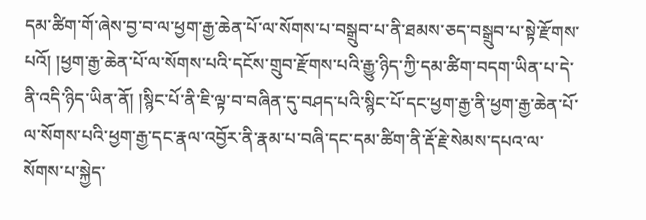དམ་ཚིག་གོ་ཞེས་བྱ་བ་ལ་ཕྱག་རྒྱ་ཆེན་པོ་ལ་སོགས་པ་བསྒྲུབ་པ་ནི་ཐམས་ཅད་བསྒྲུབ་པ་སྟེ་རྫོགས་པའོ། །ཕྱག་རྒྱ་ཆེན་པོ་ལ་སོགས་པའི་དངོས་གྲུབ་རྫོགས་པའི་རྒྱུ་ཉིད་ཀྱི་དམ་ཚིག་བདག་ཡིན་པ་དེ་ནི་འདི་ཉིད་ཡིན་ནོ། །སྙིང་པོ་ནི་ཇི་ལྟ་བ་བཞིན་དུ་བཤད་པའི་སྙིང་པོ་དང་ཕྱག་རྒྱ་ནི་ཕྱག་རྒྱ་ཆེན་པོ་ལ་སོགས་པའི་ཕྱག་རྒྱ་དང་རྣལ་འབྱོར་ནི་རྣམ་པ་བཞི་དང་དམ་ཚིག་ནི་རྡོ་རྗེ་སེམས་དཔའ་ལ་སོགས་པ་སྐྱེད་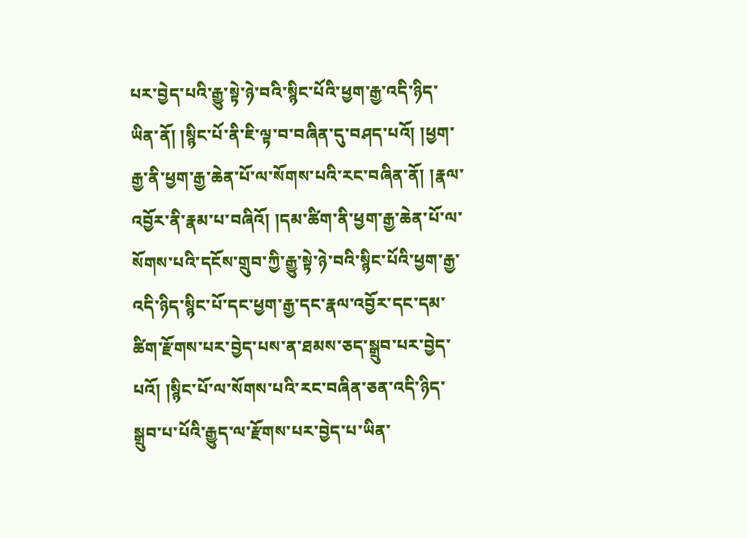པར་བྱེད་པའི་རྒྱུ་སྟེ་ཉེ་བའི་སྙིང་པོའི་ཕྱག་རྒྱ་འདི་ཉིད་ཡིན་ནོ། །སྙིང་པོ་ནི་ཇི་ལྟ་བ་བཞིན་དུ་བཤད་པའོ། །ཕྱག་རྒྱ་ནི་ཕྱག་རྒྱ་ཆེན་པོ་ལ་སོགས་པའི་རང་བཞིན་ནོ། །རྣལ་འབྱོར་ནི་རྣམ་པ་བཞིའོ། །དམ་ཚིག་ནི་ཕྱག་རྒྱ་ཆེན་པོ་ལ་སོགས་པའི་དངོས་གྲུབ་ཀྱི་རྒྱུ་སྟེ་ཉེ་བའི་སྙིང་པོའི་ཕྱག་རྒྱ་འདི་ཉིད་སྙིང་པོ་དང་ཕྱག་རྒྱ་དང་རྣལ་འབྱོར་དང་དམ་ཚིག་རྫོགས་པར་བྱེད་པས་ན་ཐམས་ཅད་སྒྲུབ་པར་བྱེད་པའོ། །སྙིང་པོ་ལ་སོགས་པའི་རང་བཞིན་ཅན་འདི་ཉིད་སྒྲུབ་པ་པོའི་རྒྱུད་ལ་རྫོགས་པར་བྱེད་པ་ཡིན་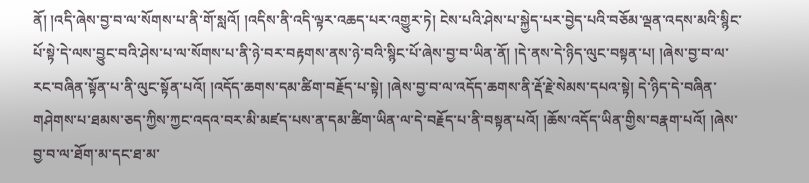ནོ། །འདི་ཞེས་བྱ་བ་ལ་སོགས་པ་ནི་གོ་སླའོ། །འདིས་ནི་འདི་ལྟར་འཆད་པར་འགྱུར་ཏེ། ངེས་པའི་ཤེས་པ་སྐྱེད་པར་བྱེད་པའི་བཅོམ་ལྡན་འདས་མའི་སྙིང་པོ་སྟེ་དེ་ལས་བྱུང་བའི་ཤེས་པ་ལ་སོགས་པ་ནི་ཉེ་བར་བརྟགས་ནས་ཉེ་བའི་སྙིང་པོ་ཞེས་བྱ་བ་ཡིན་ནོ། །དེ་ནས་དེ་ཉིད་ལུང་བསྟན་པ། །ཞེས་བྱ་བ་ལ་རང་བཞིན་སྟོན་པ་ནི་ལུང་སྟོན་པའོ། །འདོད་ཆགས་དམ་ཚིག་བརྗོད་པ་སྟེ། །ཞེས་བྱ་བ་ལ་འདོད་ཆགས་ནི་རྡོ་རྗེ་སེམས་དཔའ་སྟེ། དེ་ཉིད་དེ་བཞིན་གཤེགས་པ་ཐམས་ཅད་ཀྱིས་ཀྱང་འདའ་བར་མི་མཛད་པས་ན་དམ་ཚིག་ཡིན་ལ་དེ་བརྗོད་པ་ནི་བསྟན་པའོ། །ཆོས་འདོད་ཡིན་གྱིས་བརྣག་པའོ། །ཞེས་བྱ་བ་ལ་ཐོག་མ་དང་ཐ་མ་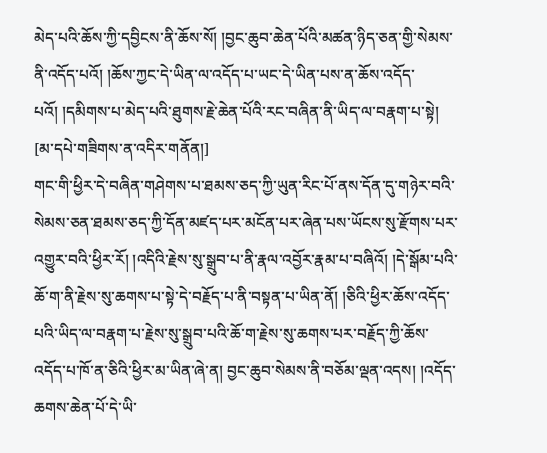མེད་པའི་ཆོས་ཀྱི་དབྱིངས་ནི་ཆོས་སོ། །བྱང་ཆུབ་ཆེན་པོའི་མཚན་ཉིད་ཅན་གྱི་སེམས་ནི་འདོད་པའོ། །ཆོས་ཀྱང་དེ་ཡིན་ལ་འདོད་པ་ཡང་དེ་ཡིན་པས་ན་ཆོས་འདོད་པའོ། །དམིགས་པ་མེད་པའི་ཐུགས་རྗེ་ཆེན་པོའི་རང་བཞིན་ནི་ཡིད་ལ་བརྣག་པ་སྟེ།
[མ་དཔེ་གཟིགས་ན་འདིར་གནོན།]
གང་གི་ཕྱིར་དེ་བཞིན་གཤེགས་པ་ཐམས་ཅད་ཀྱི་ཡུན་རིང་པོ་ནས་དོན་དུ་གཉེར་བའི་སེམས་ཅན་ཐམས་ཅད་ཀྱི་དོན་མཛད་པར་མངོན་པར་ཞེན་པས་ཡོངས་སུ་རྫོགས་པར་འགྱུར་བའི་ཕྱིར་རོ། །འདིའི་རྗེས་སུ་སྒྲུབ་པ་ནི་རྣལ་འབྱོར་རྣམ་པ་བཞིའོ། །དེ་སྒོམ་པའི་ཆོ་ག་ནི་རྗེས་སུ་ཆགས་པ་སྟེ་དེ་བརྗོད་པ་ནི་བསྟན་པ་ཡིན་ནོ། །ཅིའི་ཕྱིར་ཆོས་འདོད་པའི་ཡིད་ལ་བརྣག་པ་རྗེས་སུ་སྒྲུབ་པའི་ཆོ་ག་རྗེས་སུ་ཆགས་པར་བརྗོད་ཀྱི་ཆོས་འདོད་པ་ཁོ་ན་ཅིའི་ཕྱིར་མ་ཡིན་ཞེ་ན། བྱང་ཆུབ་སེམས་ནི་བཅོམ་ལྡན་འདས། །འདོད་ཆགས་ཆེན་པོ་དེ་ཡི་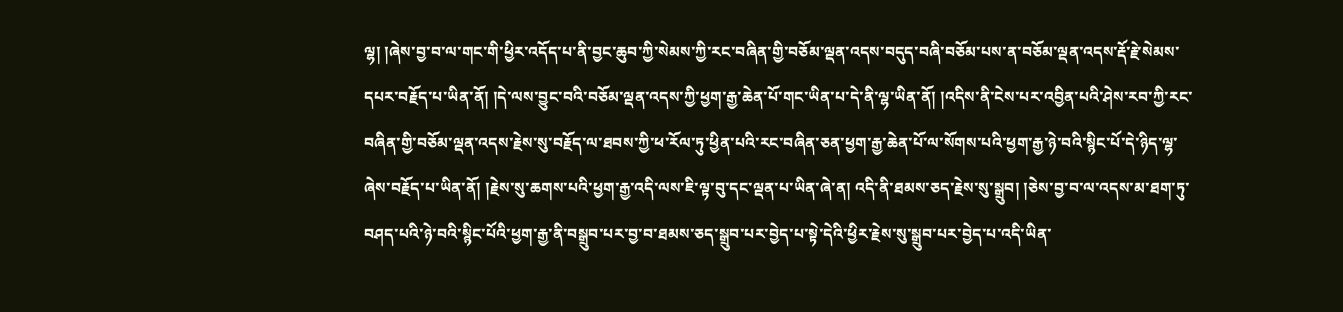ལྷ། །ཞེས་བྱ་བ་ལ་གང་གི་ཕྱིར་འདོད་པ་ནི་བྱང་ཆུབ་ཀྱི་སེམས་ཀྱི་རང་བཞིན་གྱི་བཅོམ་ལྡན་འདས་བདུད་བཞི་བཅོམ་པས་ན་བཅོམ་ལྡན་འདས་རྡོ་རྗེ་སེམས་དཔར་བརྗོད་པ་ཡིན་ནོ། །དེ་ལས་བྱུང་བའི་བཅོམ་ལྡན་འདས་ཀྱི་ཕྱག་རྒྱ་ཆེན་པོ་གང་ཡིན་པ་དེ་ནི་ལྷ་ཡིན་ནོ། །འདིས་ནི་ངེས་པར་འབྱིན་པའི་ཤེས་རབ་ཀྱི་རང་བཞིན་གྱི་བཅོམ་ལྡན་འདས་རྗེས་སུ་བརྗོད་ལ་ཐབས་ཀྱི་ཕ་རོལ་ཏུ་ཕྱིན་པའི་རང་བཞིན་ཅན་ཕྱག་རྒྱ་ཆེན་པོ་ལ་སོགས་པའི་ཕྱག་རྒྱ་ཉེ་བའི་སྙིང་པོ་དེ་ཉིད་ལྷ་ཞེས་བརྗོད་པ་ཡིན་ནོ། །རྗེས་སུ་ཆགས་པའི་ཕྱག་རྒྱ་འདི་ལས་ཇི་ལྟ་བུ་དང་ལྡན་པ་ཡིན་ཞེ་ན། འདི་ནི་ཐམས་ཅད་རྗེས་སུ་སྒྲུབ། །ཅེས་བྱ་བ་ལ་འདས་མ་ཐག་ཏུ་བཤད་པའི་ཉེ་བའི་སྙིང་པོའི་ཕྱག་རྒྱ་ནི་བསྒྲུབ་པར་བྱ་བ་ཐམས་ཅད་སྒྲུབ་པར་བྱེད་པ་སྟེ་དེའི་ཕྱིར་རྗེས་སུ་སྒྲུབ་པར་བྱེད་པ་འདི་ཡིན་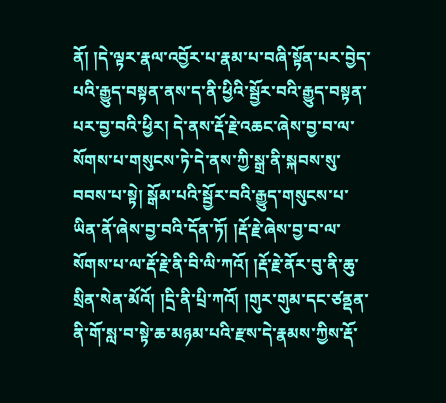ནོ། །དེ་ལྟར་རྣལ་འབྱོར་པ་རྣམ་པ་བཞི་སྟོན་པར་བྱེད་པའི་རྒྱུད་བསྟན་ནས་ད་ནི་ཕྱིའི་སྦྱོར་བའི་རྒྱུད་བསྟན་པར་བྱ་བའི་ཕྱིར། དེ་ནས་རྡོ་རྗེ་འཆང་ཞེས་བྱ་བ་ལ་སོགས་པ་གསུངས་ཏེ་དེ་ནས་ཀྱི་སྒྲ་ནི་སྐབས་སུ་བབས་པ་སྟེ། སྒོམ་པའི་སྦྱོར་བའི་རྒྱུད་གསུངས་པ་ཡིན་ནོ་ཞེས་བྱ་བའི་དོན་ཏོ། །རྡོ་རྗེ་ཞེས་བྱ་བ་ལ་སོགས་པ་ལ་རྡོ་རྗེ་ནི་བི་ལི་ཀའོ། །རྡོ་རྗེ་ནོར་བུ་ནི་ཆུ་སྲིན་སེན་མོའོ། །དྲི་ནི་པྲི་ཀའོ། །གུར་གུམ་དང་ཙནྡན་ནི་གོ་སླ་བ་སྟེ་ཆ་མཉམ་པའི་རྫས་དེ་རྣམས་ཀྱིས་རྡོ་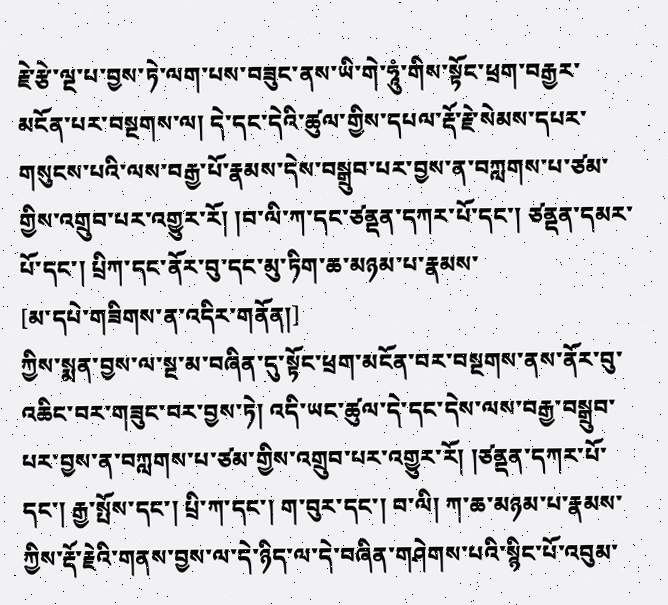རྗེ་རྩེ་ལྔ་པ་བྱས་ཏེ་ལག་པས་བཟུང་ནས་ཡི་གེ་ཧཱུཾ་གིས་སྟོང་ཕྲག་བརྒྱར་མངོན་པར་བསྔགས་ལ། དེ་དང་དེའི་ཚུལ་གྱིས་དཔལ་རྡོ་རྗེ་སེམས་དཔར་གསུངས་པའི་ལས་བརྒྱ་པོ་རྣམས་དེས་བསྒྲུབ་པར་བྱས་ན་བཀླགས་པ་ཙམ་གྱིས་འགྲུབ་པར་འགྱུར་རོ། །བ་ལི་ཀ་དང་ཙནྡན་དཀར་པོ་དང་། ཙནྡན་དམར་པོ་དང་། པྲིཀ་དང་ནོར་བུ་དང་མུ་ཏིག་ཆ་མཉམ་པ་རྣམས་
[མ་དཔེ་གཟིགས་ན་འདིར་གནོན།]
ཀྱིས་སྨན་བྱས་ལ་སྔ་མ་བཞིན་དུ་སྟོང་ཕྲག་མངོན་བར་བསྔགས་ནས་ནོར་བུ་འཆིང་བར་གཟུང་བར་བྱས་ཏེ། འདི་ཡང་ཚུལ་དེ་དང་དེས་ལས་བརྒྱ་བསྒྲུབ་པར་བྱས་ན་བཀླགས་པ་ཙམ་གྱིས་འགྲུབ་པར་འགྱུར་རོ། །ཙནྡན་དཀར་པོ་དང་། རྒྱ་སྤོས་དང་། པྲི་ཀ་དང་། ག་བུར་དང་། བ་ལི། ཀ་ཆ་མཉམ་པ་རྣམས་ཀྱིས་རྡོ་རྗེའི་གནས་བྱས་ལ་དེ་ཉིད་ལ་དེ་བཞིན་གཤེགས་པའི་སྙིང་པོ་འབུམ་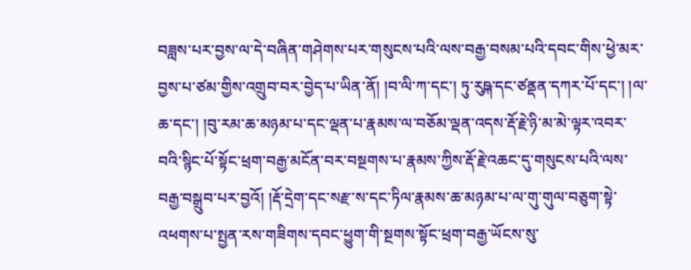བཟླས་པར་བྱས་ལ་དེ་བཞིན་གཤེགས་པར་གསུངས་པའི་ལས་བརྒྱ་བསམ་པའི་དབང་གིས་ཕྱེ་མར་བྱས་པ་ཙམ་གྱིས་འགྲུབ་བར་བྱེད་པ་ཡིན་ནོ། །བ་ལི་ཀ་དང་། ཏུ་རུཥྐ་དང་ཙནྡན་དཀར་པོ་དང་། །ལ་ཆ་དང་། །བུ་རམ་ཆ་མཉམ་པ་དང་ལྡན་པ་རྣམས་ལ་བཅོམ་ལྡན་འདས་རྡོ་རྗེ་ཉི་མ་མེ་ལྟར་འབར་བའི་སྙིང་པོ་སྟོང་ཕྲག་བརྒྱ་མངོན་བར་བསྔགས་པ་རྣམས་ཀྱིས་རྡོ་རྗེ་འཆང་དུ་གསུངས་པའི་ལས་བརྒྱ་བསྒྲུབ་པར་བྱའོ། །རྡོ་དྲེག་དང་སརྫ་ས་དང་ཏིལ་རྣམས་ཆ་མཉམ་པ་ལ་གུ་གུལ་བཅུག་སྟེ་འཕགས་པ་སྤྱན་རས་གཟིགས་དབང་ཕྱུག་གི་སྔགས་སྟོང་ཕྲག་བརྒྱ་ཡོངས་སུ་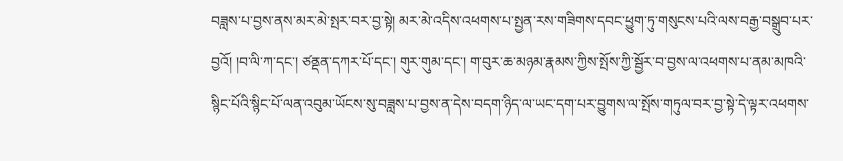བཟླས་པ་བྱས་ནས་མར་མེ་སྤར་བར་བྱ་སྟེ། མར་མེ་འདིས་འཕགས་པ་སྤྱན་རས་གཟིགས་དབང་ཕྱུག་ཏུ་གསུངས་པའི་ལས་བརྒྱ་བསྒྲུབ་པར་བྱའོ། །བ་ལི་ཀ་དང་། ཙནྡན་དཀར་པོ་དང་། གུར་གུམ་དང་། ག་བུར་ཆ་མཉམ་རྣམས་ཀྱིས་སྤོས་ཀྱི་སྦྱོར་བ་བྱས་ལ་འཕགས་པ་ནམ་མཁའི་སྙིང་པོའི་སྙིང་པོ་ལན་འབུམ་ཡོངས་སུ་བཟླས་པ་བྱས་ན་དེས་བདག་ཉིད་ལ་ཡང་དག་པར་བྱུགས་ལ་སྤོས་གཏུལ་བར་བྱ་སྟེ་དེ་ལྟར་འཕགས་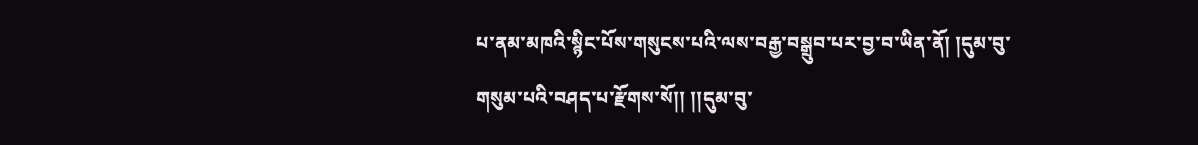པ་ནམ་མཁའི་སྙིང་པོས་གསུངས་པའི་ལས་བརྒྱ་བསྒྲུབ་པར་བྱ་བ་ཡིན་ནོ། །དུམ་བུ་གསུམ་པའི་བཤད་པ་རྫོགས་སོ།། །།དུམ་བུ་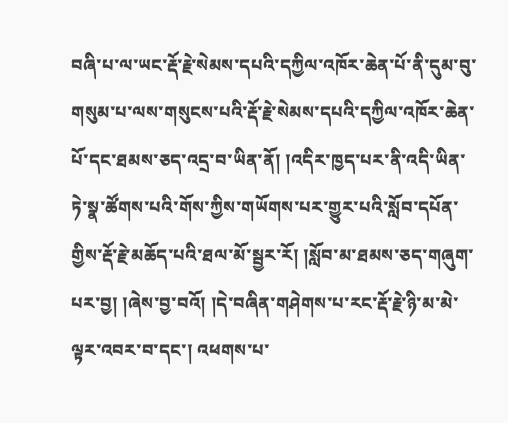བཞི་པ་ལ་ཡང་རྡོ་རྗེ་སེམས་དཔའི་དཀྱིལ་འཁོར་ཆེན་པོ་ནི་དུམ་བུ་གསུམ་པ་ལས་གསུངས་པའི་རྡོ་རྗེ་སེམས་དཔའི་དཀྱིལ་འཁོར་ཆེན་པོ་དང་ཐམས་ཅད་འདྲ་བ་ཡིན་ནོ། །འདིར་ཁྱད་པར་ནི་འདི་ཡིན་ཏེ་སྣ་ཚོགས་པའི་གོས་ཀྱིས་གཡོགས་པར་གྱུར་པའི་སློབ་དཔོན་གྱིས་རྡོ་རྗེ་མཆོད་པའི་ཐལ་མོ་སྦྱར་རོ། །སློབ་མ་ཐམས་ཅད་གཞུག་པར་བྱ། །ཞེས་བྱ་བའོ། །དེ་བཞིན་གཤེགས་པ་རང་རྡོ་རྗེ་ཉི་མ་མེ་ལྟར་འབར་བ་དང་། འཕགས་པ་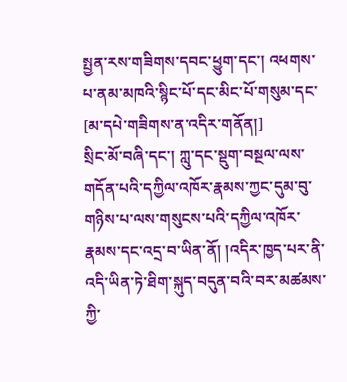སྤྱན་རས་གཟིགས་དབང་ཕྱུག་དང་། འཕགས་པ་ནམ་མཁའི་སྙིང་པོ་དང་མིང་པོ་གསུམ་དང་
[མ་དཔེ་གཟིགས་ན་འདིར་གནོན།]
སྲིང་མོ་བཞི་དང་། ཀླུ་དང་སྡུག་བསྔལ་ལས་གདོན་པའི་དཀྱིལ་འཁོར་རྣམས་ཀྱང་དུམ་བུ་གཉིས་པ་ལས་གསུངས་པའི་དཀྱིལ་འཁོར་རྣམས་དང་འདྲ་བ་ཡིན་ནོ། །འདིར་ཁྱད་པར་ནི་འདི་ཡིན་ཏེ་ཐིག་སྐུད་བདུན་བའི་བར་མཚམས་ཀྱི་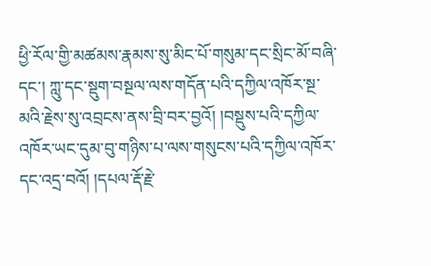ཕྱི་རོལ་གྱི་མཚམས་རྣམས་སུ་མིང་པོ་གསུམ་དང་སྲིང་མོ་བཞི་དང་། ཀླུ་དང་སྡུག་བསྔལ་ལས་གདོན་པའི་དཀྱིལ་འཁོར་སྔ་མའི་རྗེས་སུ་འབྲངས་ནས་བྲི་བར་བྱའོ། །བསྡུས་པའི་དཀྱིལ་འཁོར་ཡང་དུམ་བུ་གཉིས་པ་ལས་གསུངས་པའི་དཀྱིལ་འཁོར་དང་འདྲ་བའོ། །དཔལ་རྡོ་རྗེ་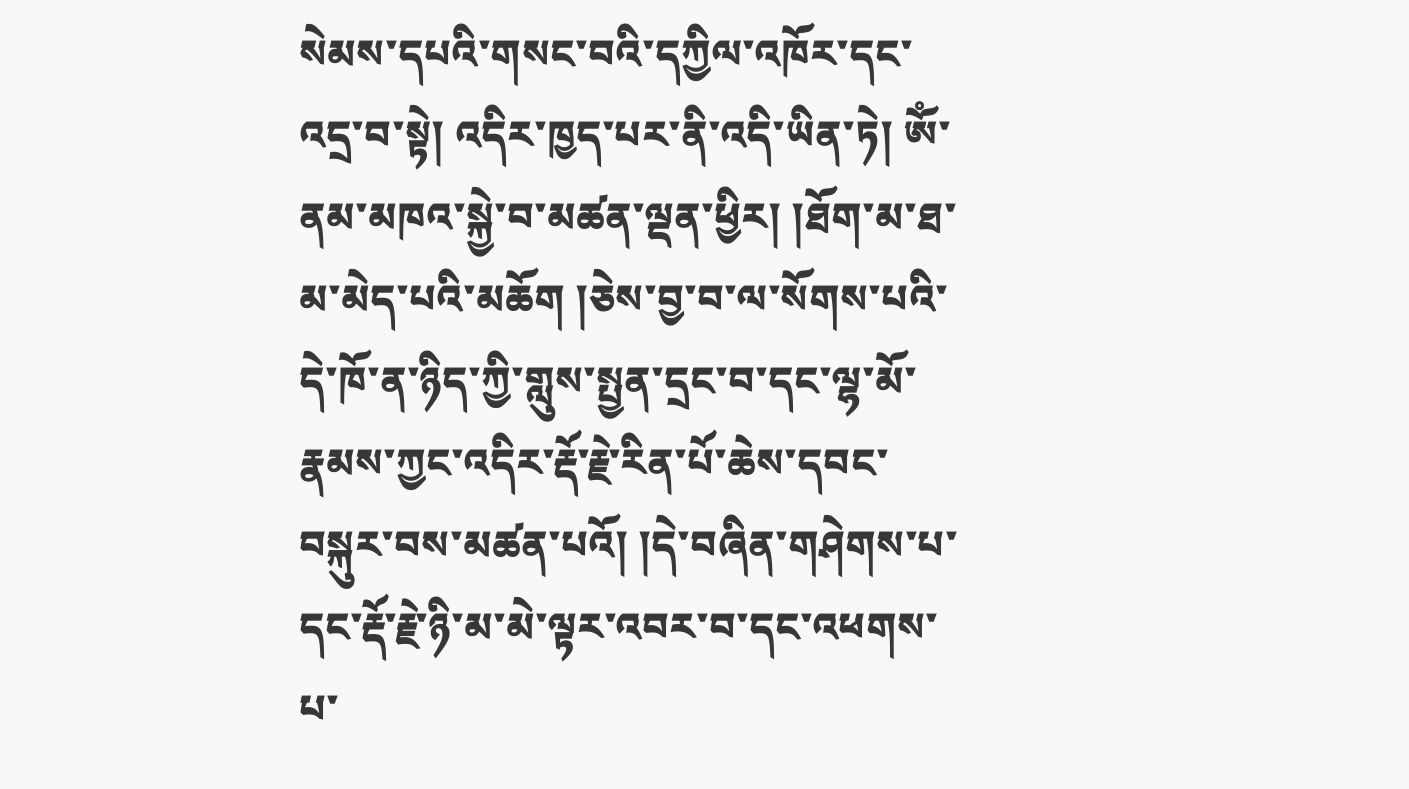སེམས་དཔའི་གསང་བའི་དཀྱིལ་འཁོར་དང་འདྲ་བ་སྟེ། འདིར་ཁྱད་པར་ནི་འདི་ཡིན་ཏེ། ཨོཾ་ནམ་མཁའ་སྐྱེ་བ་མཚན་ལྡན་ཕྱིར། །ཐོག་མ་ཐ་མ་མེད་པའི་མཆོག །ཅེས་བྱ་བ་ལ་སོགས་པའི་དེ་ཁོ་ན་ཉིད་ཀྱི་གླུས་སྤྱན་དྲང་བ་དང་ལྷ་མོ་རྣམས་ཀྱང་འདིར་རྡོ་རྗེ་རིན་པོ་ཆེས་དབང་བསྐུར་བས་མཚན་པའོ། །དེ་བཞིན་གཤེགས་པ་དང་རྡོ་རྗེ་ཉི་མ་མེ་ལྟར་འབར་བ་དང་འཕགས་པ་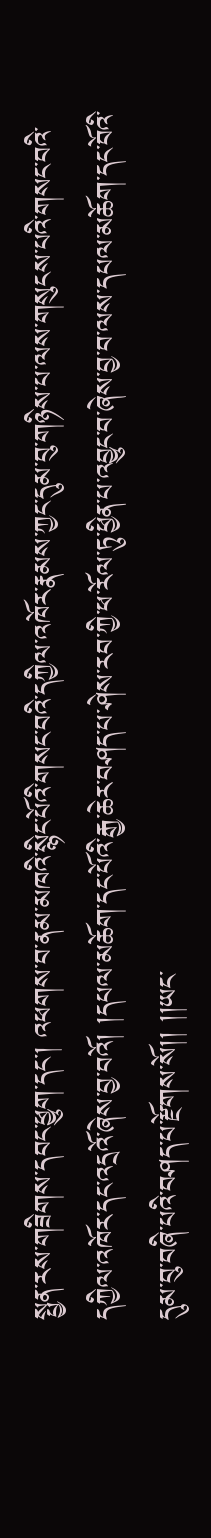སྤྱན་རས་གཟིགས་དབང་ཕྱུག་དང་། འཕགས་བ་ནམ་མཁའི་སྙིང་པོའི་གསང་བའི་དཀྱིལ་འཁོར་རྣམས་ཀྱང་དུམ་བུ་གཉིས་པ་ལས་གསུངས་པའི་གསང་བའི་དཀྱིལ་འཁོར་དང་འདྲའོ་ཞེས་བྱ་བའོ། །དཔལ་མཆོག་དང་པོའི་རྒྱ་ཆེར་བཤད་པ་ཤེས་རབ་ཀྱི་ཕ་རོལ་ཏུ་ཕྱིན་པ་འབྱུང་བ་ཞེས་བྱ་བ་ལས་དཔལ་མཆོག་དང་བོའི་དུམ་བུ་བཞི་པའི་བཤད་པ་རྫོགས་སོ།། །།ཡང་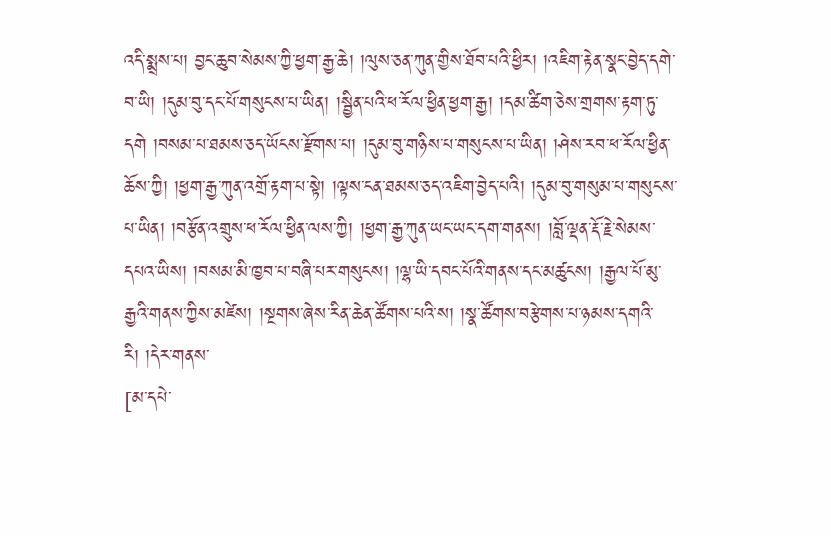འདི་སྨྲས་པ། བྱང་ཆུབ་སེམས་ཀྱི་ཕྱག་རྒྱ་ཆེ། །ལུས་ཅན་ཀུན་གྱིས་ཐོབ་པའི་ཕྱིར། །འཇིག་རྟེན་སྣང་བྱེད་དགེ་བ་ཡི། །དུམ་བུ་དང་པོ་གསུངས་པ་ཡིན། །སྦྱིན་པའི་ཕ་རོལ་ཕྱིན་ཕྱག་རྒྱ། །དམ་ཚིག་ཅེས་གྲགས་རྟག་ཏུ་དགེ །བསམ་པ་ཐམས་ཅད་ཡོངས་རྫོགས་པ། །དུམ་བུ་གཉིས་པ་གསུངས་པ་ཡིན། །ཤེས་རབ་ཕ་རོལ་ཕྱིན་ཆོས་ཀྱི། །ཕྱག་རྒྱ་ཀུན་འགྲོ་རྟག་པ་སྟེ། །ལྟས་ངན་ཐམས་ཅད་འཇིག་བྱེད་པའི། །དུམ་བུ་གསུམ་པ་གསུངས་པ་ཡིན། །བརྩོན་འགྲུས་ཕ་རོལ་ཕྱིན་ལས་ཀྱི། །ཕྱག་རྒྱ་ཀུན་ཡང་ཡང་དག་གནས། །བློ་ལྡན་རྡོ་རྗེ་སེམས་དཔའ་ཡིས། །བསམ་མི་ཁྱབ་པ་བཞི་པར་གསུངས། །ལྷ་ཡི་དབང་པོའི་གནས་དང་མཚུངས། །རྒྱལ་པོ་མུ་རྒྱའི་གནས་ཀྱིས་མཛེས། །སྔགས་ཞེས་རིན་ཆེན་ཚོགས་པའི་ས། །སྣ་ཚོགས་བརྩེགས་པ་ཉམས་དགའི་རི། །དེར་གནས་
[མ་དཔེ་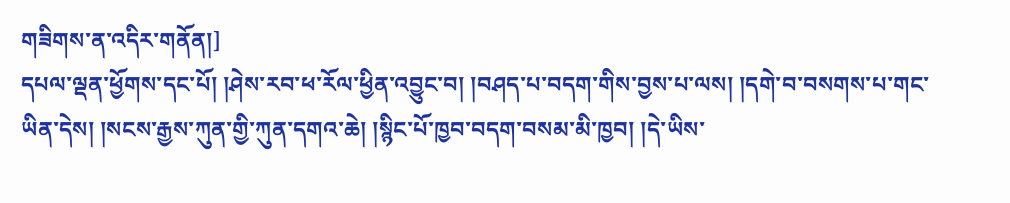གཟིགས་ན་འདིར་གནོན།]
དཔལ་ལྡན་ཕྱོགས་དང་པོ། །ཤེས་རབ་ཕ་རོལ་ཕྱིན་འབྱུང་བ། །བཤད་པ་བདག་གིས་བྱས་པ་ལས། །དགེ་བ་བསགས་པ་གང་ཡིན་དེས། །སངས་རྒྱས་ཀུན་གྱི་ཀུན་དགའ་ཆེ། །སྙིང་པོ་ཁྱབ་བདག་བསམ་མི་ཁྱབ། །དེ་ཡིས་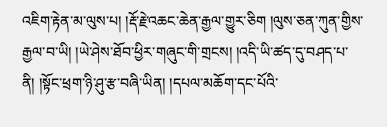འཇིག་རྟེན་མ་ལུས་པ། །རྡོ་རྗེ་འཆང་ཆེན་རྒྱལ་གྱུར་ཅིག །ལུས་ཅན་ཀུན་གྱིས་རྒྱལ་བ་ཡི། །ཡེ་ཤེས་ཐོབ་ཕྱིར་གཞུང་གི་གྲངས། །འདི་ཡི་ཚད་དུ་བཤད་པ་ནི། །སྟོང་ཕྲག་ཉི་ཤུ་རྩ་བཞི་ཡིན། །དཔལ་མཆོག་དང་པོའི་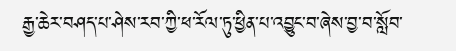རྒྱ་ཆེར་བཤད་པ་ཤེས་རབ་ཀྱི་ཕ་རོལ་ཏུ་ཕྱིན་པ་འབྱུང་བ་ཞེས་བྱ་བ་སློབ་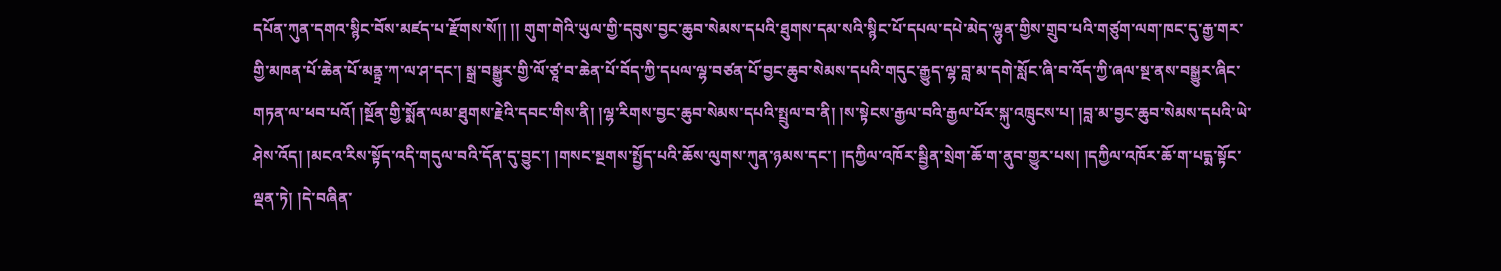དཔོན་ཀུན་དགའ་སྙིང་བོས་མཛད་པ་རྫོགས་སོ།། །། གུག་གེའི་ཡུལ་གྱི་དབུས་བྱང་ཆུབ་སེམས་དཔའི་ཐུགས་དམ་སའི་སྙིང་པོ་དཔལ་དཔེ་མེད་ལྷུན་གྱིས་གྲུབ་པའི་གཙུག་ལག་ཁང་དུ་རྒྱ་གར་གྱི་མཁན་པོ་ཆེན་པོ་མནྟྲ་ཀ་ལ་ཤ་དང་། སྒྲ་བསྒྱུར་གྱི་ལོ་ཙཱ་བ་ཆེན་པོ་བོད་ཀྱི་དཔལ་ལྷ་བཙན་པོ་བྱང་ཆུབ་སེམས་དཔའི་གདུང་རྒྱུད་ལྷ་བླ་མ་དགེ་སློང་ཞི་བ་འོད་ཀྱི་ཞལ་སྔ་ནས་བསྒྱུར་ཞིང་གཏན་ལ་ཕབ་པའོ། །སྔོན་གྱི་སྨོན་ལམ་ཐུགས་རྗེའི་དབང་གིས་ནི། །ལྷ་རིགས་བྱང་ཆུབ་སེམས་དཔའི་སྤྲུལ་བ་ནི། །ས་སྟེངས་རྒྱལ་བའི་རྒྱལ་པོར་སྐུ་འཁྲུངས་པ། །བླ་མ་བྱང་ཆུབ་སེམས་དཔའི་ཡེ་ཤེས་འོད། །མངའ་རིས་སྟོད་འདི་གདུལ་བའི་དོན་དུ་བྱུང་། །གསང་སྔགས་སྤྱོད་པའི་ཆོས་ལུགས་ཀུན་ཉམས་དང་། །དཀྱིལ་འཁོར་སྦྱིན་སྲེག་ཆོ་ག་ནུབ་གྱུར་པས། །དཀྱིལ་འཁོར་ཆོ་ག་པདྨ་སྟོང་ལྡན་ཏེ། །དེ་བཞིན་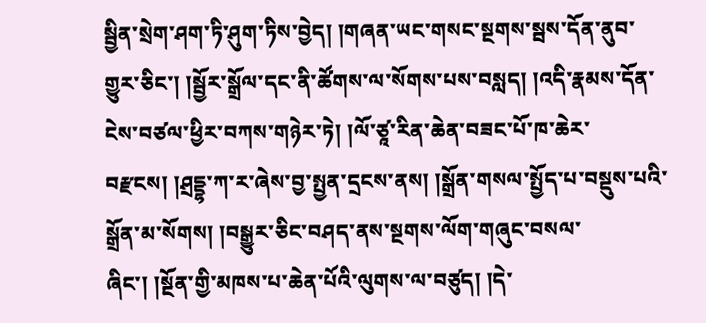སྦྱིན་སྲེག་ཤག་ཏི་ཤུག་ཏིས་བྱེད། །གཞན་ཡང་གསང་སྔགས་སྦས་དོན་ནུབ་གྱུར་ཅིང་། །སྦྱོར་སྒྲོལ་དང་ནི་ཚོགས་ལ་སོགས་པས་བསླད། །འདི་རྣམས་དོན་ངེས་བཙལ་ཕྱིར་བཀས་གཉེར་ཏེ། །ལོ་ཙཱ་རིན་ཆེན་བཟང་པོ་ཁ་ཆེར་བརྫངས། །ཤྲདྡྷ་ཀ་ར་ཞེས་བྱ་སྤྱན་དྲངས་ནས། །སྒྲོན་གསལ་སྤྱོད་པ་བསྡུས་པའི་སྒྲོན་མ་སོགས། །བསྒྱུར་ཅིང་བཤད་ནས་སྔགས་ལོག་གཞུང་བསལ་ཞིང་། །སྔོན་གྱི་མཁས་པ་ཆེན་པོའི་ལུགས་ལ་བཙུད། །དེ་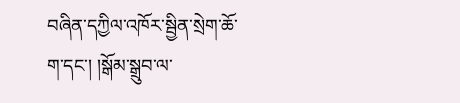བཞིན་དཀྱིལ་འཁོར་སྦྱིན་སྲེག་ཆོ་ག་དང་། །སྒོམ་སྒྲུབ་ལ་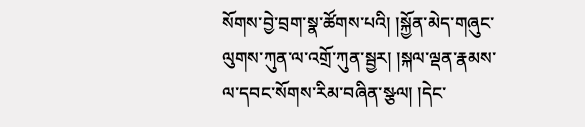སོགས་བྱེ་བྲག་སྣ་ཚོགས་པའི། །སྐྱོན་མེད་གཞུང་ལུགས་ཀུན་ལ་འགྲོ་ཀུན་སྦྱར། །སྐལ་ལྡན་རྣམས་ལ་དབང་སོགས་རིམ་བཞིན་སྩལ། །དེང་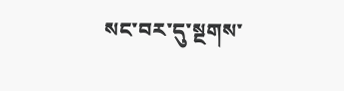སང་བར་དུ་སྔགས་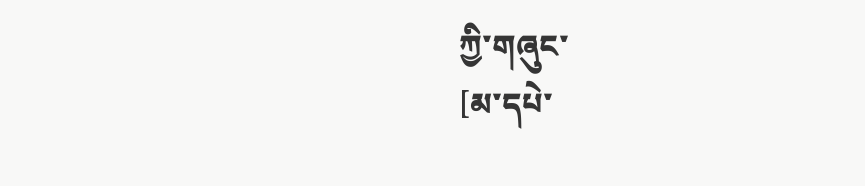ཀྱི་གཞུང་
[མ་དཔེ་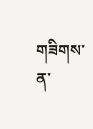གཟིགས་ན་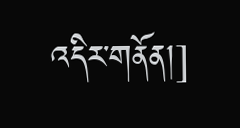འདིར་གནོན།]